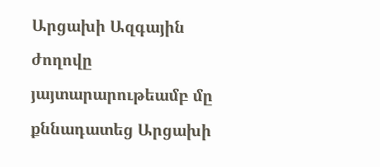Արցախի Ազգային ժողովը յայտարարութեամբ մը քննադատեց Արցախի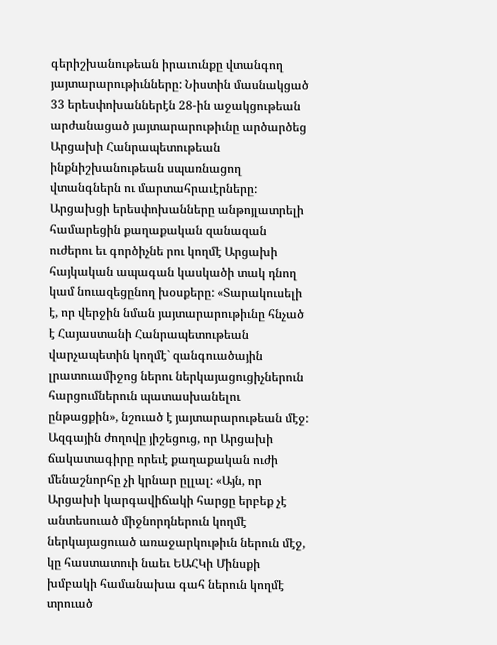գերիշխանութեան իրաւունքը վտանգող յայտարարութիւնները: Նիստին մասնակցած 33 երեսփոխաններէն 28-ին աջակցութեան արժանացած յայտարարութիւնը արծարծեց Արցախի Հանրապետութեան ինքնիշխանութեան սպառնացող վտանգներն ու մարտահրաւէրները: Արցախցի երեսփոխանները անթոյլատրելի համարեցին քաղաքական զանազան ուժերու եւ գործիչնե րու կողմէ Արցախի հայկական ապագան կասկածի տակ դնող կամ նուազեցընող խօսքերը: «Տարակուսելի է, որ վերջին նման յայտարարութիւնը հնչած է Հայաստանի Հանրապետութեան վարչապետին կողմէ` զանգուածային լրատուամիջոց ներու ներկայացուցիչներուն հարցումներուն պատասխանելու ընթացքին», նշուած է յայտարարութեան մէջ:
Ազգային ժողովը յիշեցուց, որ Արցախի ճակատագիրը որեւէ քաղաքական ուժի մենաշնորհը չի կրնար ըլլալ: «Այն, որ Արցախի կարգավիճակի հարցը երբեք չէ անտեսուած միջնորդներուն կողմէ ներկայացուած առաջարկութիւն ներուն մէջ, կը հաստատուի նաեւ ԵԱՀԿի Մինսքի խմբակի համանախա գահ ներուն կողմէ տրուած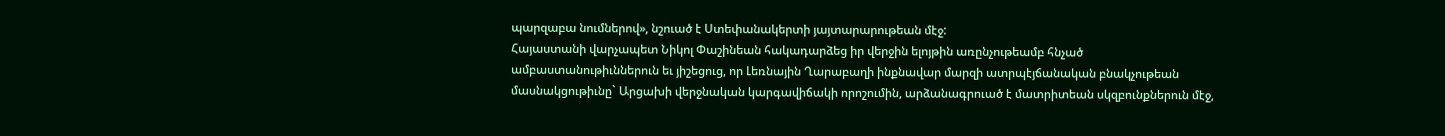պարզաբա նումներով», նշուած է Ստեփանակերտի յայտարարութեան մէջ:
Հայաստանի վարչապետ Նիկոլ Փաշինեան հակադարձեց իր վերջին ելոյթին առընչութեամբ հնչած ամբաստանութիւններուն եւ յիշեցուց, որ Լեռնային Ղարաբաղի ինքնավար մարզի ատրպէյճանական բնակչութեան մասնակցութիւնը` Արցախի վերջնական կարգավիճակի որոշումին, արձանագրուած է մատրիտեան սկզբունքներուն մէջ,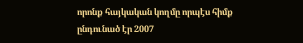որոնք հայկական կողմը որպէս հիմք ընդունած էր 2007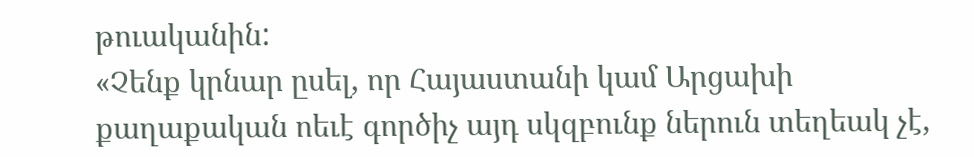թուականին:
«Չենք կրնար ըսել, որ Հայաստանի կամ Արցախի քաղաքական ոեւէ գործիչ այդ սկզբունք ներուն տեղեակ չէ,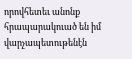որովհետեւ անոնք հրապարակուած են իմ վարչապետութենէն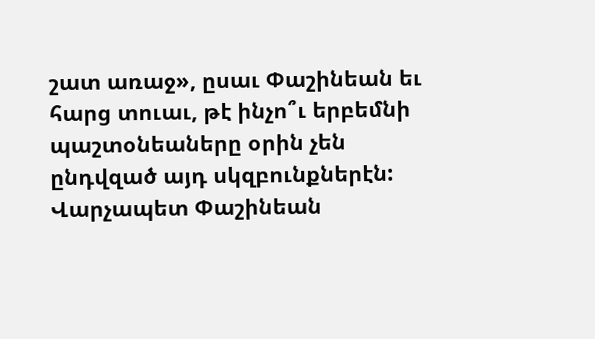շատ առաջ», ըսաւ Փաշինեան եւ հարց տուաւ, թէ ինչո՞ւ երբեմնի պաշտօնեաները օրին չեն ընդվզած այդ սկզբունքներէն: Վարչապետ Փաշինեան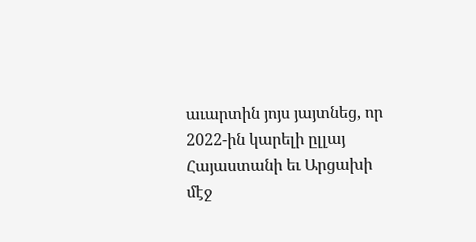աւարտին յոյս յայտնեց, որ 2022-ին կարելի ըլլայ Հայաստանի եւ Արցախի մէջ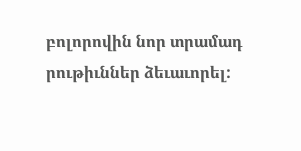բոլորովին նոր տրամադ րութիւններ ձեւաւորել: